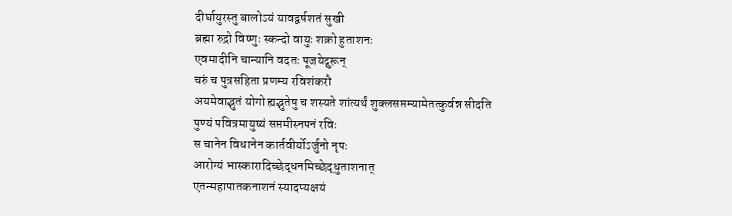दीर्घायुरस्तु बालोऽयं यावद्वर्षशतं सुखी
ब्रह्मा रुद्रो विष्णुः स्कन्दो वायुः शक्रो हुताशनः
एवमादीनि चान्यानि वदतः पूजयेद्गुरून्
चरुं च पुत्रसहिता प्रणम्य रविशंकरौ
अयमेवाद्भुतं योगो ह्यद्भुतेषु च शस्यते शांत्यर्थं शुक्लसप्तम्यामेतत्कुर्वन्न सीदति
पुण्यं पवित्रमायुष्यं सप्तमीस्नपनं रविः
स चानेन विधानेन कार्तवीर्योऽर्जुनो नृपः
आरोग्यं भास्कारादिच्छेद्धनमिच्छेद्धुताशनात्
एतन्महापातकनाशनं स्यादप्यक्षयं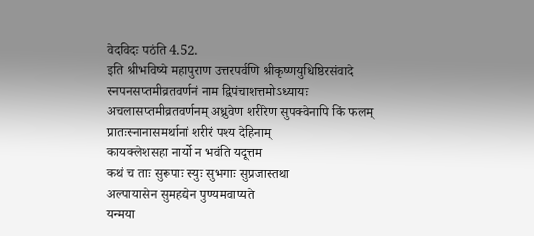वेदविदः पठंति 4.52.
इति श्रीभविष्ये महापुराण उत्तरपर्वणि श्रीकृष्णयुधिष्ठिरसंवादे स्नपनसप्तमीव्रतवर्णनं नाम द्विपंचाशत्तमोऽध्यायः
अचलासप्तमीव्रतवर्णनम् अध्रुवेण शरीरेण सुपक्वेनापि किं फलम्
प्रातःस्नानासमर्थानां शरीरं पश्य देहिनाम्
कायक्लेशसहा नार्यो न भवंति यदूत्तम
कथं च ताः सुरूपाः स्युः सुभगाः सुप्रजास्तथा
अल्पायासेन सुमहद्येन पुण्यमवाप्यते
यन्मया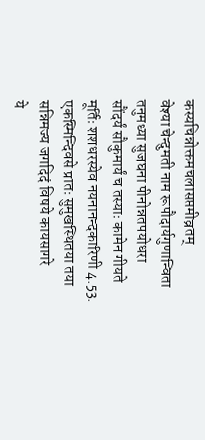कस्यचिन्नोक्तमचलासप्तमीव्रतम्
वेश्या चेन्दुमती नाम रूपौदार्यगुणान्विता
तनुमध्या सुजघना पीनोन्नतपयोधरा
सौंदर्यं सौकुमार्यं च तस्याः कामेन गीयते
मूर्तिः शशधरस्येव नयनानन्दकारिणी 4.53.
एकस्मिन्दिवसे प्रातः सुमुखस्थितया तया
सन्निमज्य जगदिदं विषये कायसागरे
ये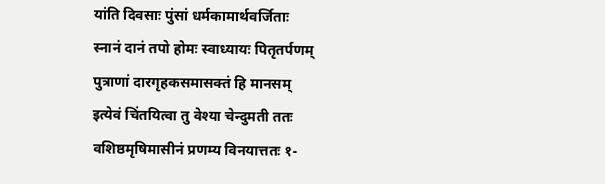यांति दिवसाः पुंसां धर्मकामार्थवर्जिताः
स्नानं दानं तपो होमः स्वाध्यायः पितृतर्पणम्
पुत्राणां दारगृहकसमासक्तं हि मानसम्
इत्येवं चिंतयित्वा तु वेश्या चेन्दुमती ततः
वशिष्ठमृषिमासीनं प्रणम्य विनयात्ततः १-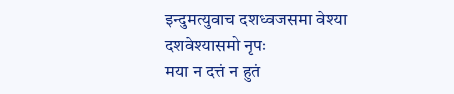इन्दुमत्युवाच दशध्वजसमा वेश्या दशवेश्यासमो नृपः
मया न दत्तं न हुतं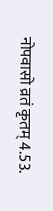नोपवासो व्रतं कृतम् 4.53.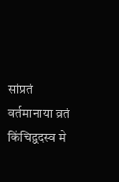सांप्रतं वर्तमानाया व्रतं किंचिद्वदस्व मे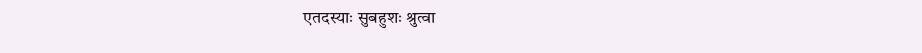एतदस्याः सुबहुशः श्रुत्वा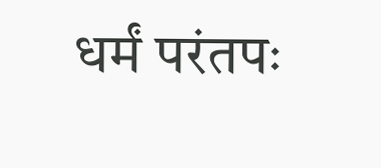धर्मं परंतपः